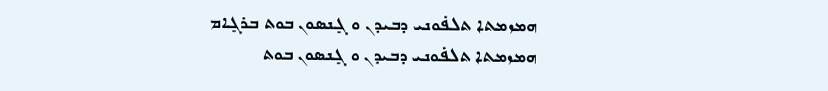ܗܡܙܡܬܐ ܬܠܦ̇ܘܢܝ ܕܒܝܕܢ ܘ ܓܻܢܣܘܢ ܒܘܬ ܒܪܓܻܐܡ
ܗܡܙܡܬܐ ܬܠܦ̇ܘܢܝ ܕܒܝܕܢ ܘ ܓܻܢܣܘܢ ܒܘܬ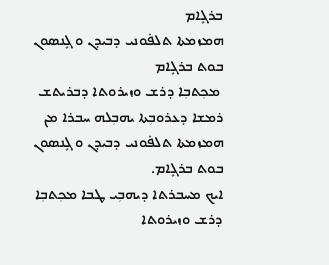ܒܪܓܻܐܡ
ܗܡܙܡܬܐ ܬܠܦ̇ܘܢܝ ܕܒܝܕܢ ܘ ܓܻܢܣܘܢ ܒܘܬ ܒܪܓܻܐܡ
 ܡܟܼܬܒܼܐ ܕܪܫ ܘܙܝܪܘܬܐ ܕܒܪܝܬܫ ܪܡܫܐ ܕܥܪܘܒܼܬܐ ܝܗܒܼܠܗ ܚܒܪܐ ܡܢ ܗܡܙܡܬܐ ܬܠܦ̇ܘܢܝ ܕܒܝܕܢ ܘ ܓܻܢܣܘܢ ܒܘܬ ܒܪܓܻܐܡ.
ܐܝܟ ܡܚܒܪܬܐ ܕܝܗܒܼܝ ܛܒܐ ܡܟܼܬܒܼܐ ܕܪܫ ܘܙܝܪܘܬܐ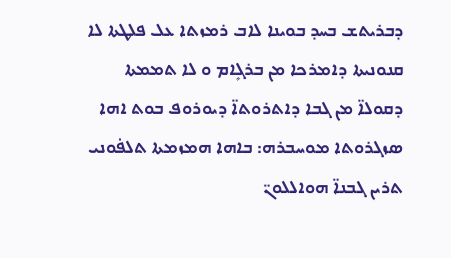ܕܒܪܝܬܫ ܒܚܕ ܒܘܝܢܐ ܠܐܒ ܪܡܙܬܐ ܥܠ ܦܠܛܬܐ ܠܐ ܩܢܘܢܝܬܐ ܕܐܡܪܟܐ ܡܢ ܒܪܓܻܐܡ ܘ ܠܐ ܬܡܡܬܐ ܕܩܘܠܐ̈ ܡܢ ܓܒܐ ܕܐܬܪܘܬܐ̈ ܕܝܘܪܘܦ ܒܘܬ ܐܗܐ ܣܙܓܪܘܬܐ ܡܘܚܒܪܗ: ܒܐܗܐ ܗܡܙܡܬܐ ܬܠܦ̇ܘܢܝ ܬܪܝܢ ܓܒܢܐ̈ ܗܘܐܠܠܘܢ̈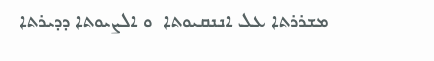ܡܫܪܪܬܐ ܥܠ ܐܢܢܩܝܘܬܐ  ܘ ܐܠܨܝܘܬܐ ܕܕܝܪܬܐ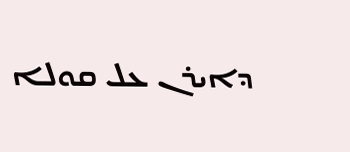ܕܐܝܪܢ ܥܠ ܩܘܠܐ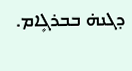ܕܓܢܗ̇ ܒܒܪܓܻܐܡ.